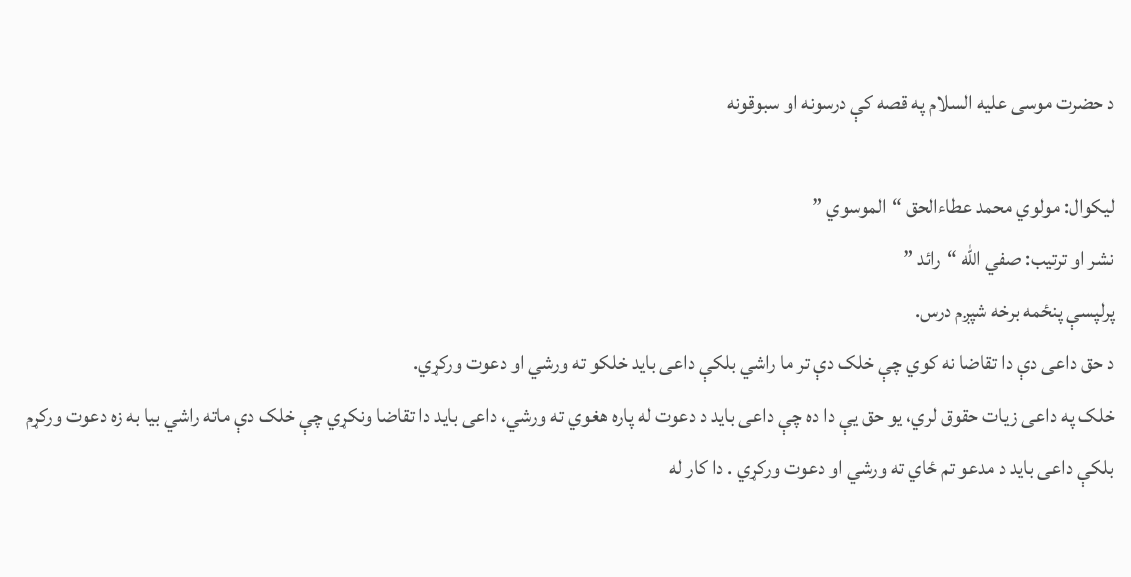د حضرت موسی علیه السلام په قصه کې درسونه او سبوقونه

لیکوال: مولوي محمد عطاءالحق “الموسوي ”
نشر او ترتیب: صفي الله “رائد ”
پرلپسې پنځمه برخه شپږم درس.
د حق داعی دې دا تقاضا نه کوي چې خلک دې تر ما راشي بلکې داعی بايد خلکو ته ورشي او دعوت ورکړي.
خلک په داعی زيات حقوق لري، يو حق يې دا ده چې داعی بايد د دعوت له پاره هغوي ته ورشي، داعی بايد دا تقاضا ونکړي چې خلک دې ماته راشي بيا به زه دعوت ورکړم بلکې داعی بايد د مدعو تم ځاي ته ورشي او دعوت ورکړي . دا کار له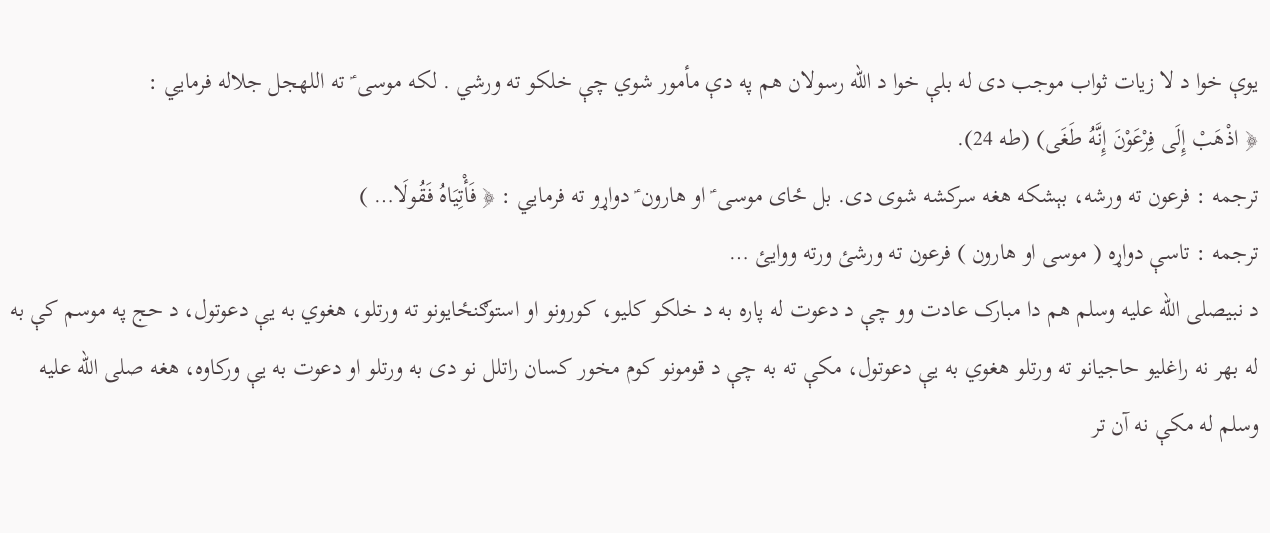يوې خوا د لا زيات ثواب موجب دی له بلې خوا د الله رسولان هم په دې مأمور شوي چې خلکو ته ورشي . لکه موسی ؑ ته اللهجل جلاله فرمايي :
﴿ اذْهَبْ إِلَى فِرْعَوْنَ إِنَّهُ طَغَى) (طه 24).
ترجمه : فرعون ته ورشه، بېشکه هغه سرکشه شوی دی. بل ځای موسی ؑ او هارون ؑ دواړو ته فرمايي : ﴿ فَأْتِيَاهُ فَقُولَا… )
ترجمه : تاسې دواړه ( موسی او هارون ) فرعون ته ورشئ ورته ووايئ …
د نبیصلى الله عليه وسلم هم دا مبارک عادت وو چې د دعوت له پاره به د خلکو کليو، کورونو او استوګنځايونو ته ورتلو، هغوي به يې دعوتول، د حج په موسم کې به له بهر نه راغليو حاجيانو ته ورتلو هغوي به يې دعوتول، مکې ته به چې د قومونو کوم مخور کسان راتلل نو دی به ورتلو او دعوت به يې ورکاوه، هغه صلى الله عليه وسلم له مکې نه آن تر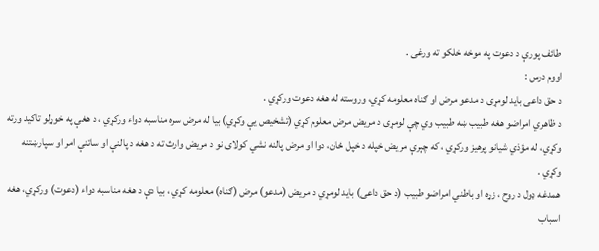طائف پورې د دعوت په موخه خلکو ته ورغی .
اووم درس :
د حق داعی بايد لومړی د مدعو مرض او ګناه معلومه کړي، وروسته له هغه دعوت ورکړي .
د ظاهري امراضو هغه طبيب ښه طبيب وي چې لومړی د مريض مرض معلوم کړي (تشخيص يې وکړي) بيا له مرض سره مناسبه دواء ورکړي ، د هغې په خوړلو تاکيد ورته وکړي، له مؤذي شيانو پرهيز ورکړي ، که چېرې مريض خپله د خپل ځان، دوا او مرض پالنه نشي کولای نو د مريض وارث ته د هغه د پالنې او ساتنې امر او سپارښتنه وکړي .
همدغه ډول د روح ، زړه او باطني امراضو طبيب (د حق داعی) بايد لومړي د مريض (مدعو) مرض (ګناه) معلومه کړي ، بيا دې د هغه مناسبه دواء (دعوت) ورکړي، هغه اسباب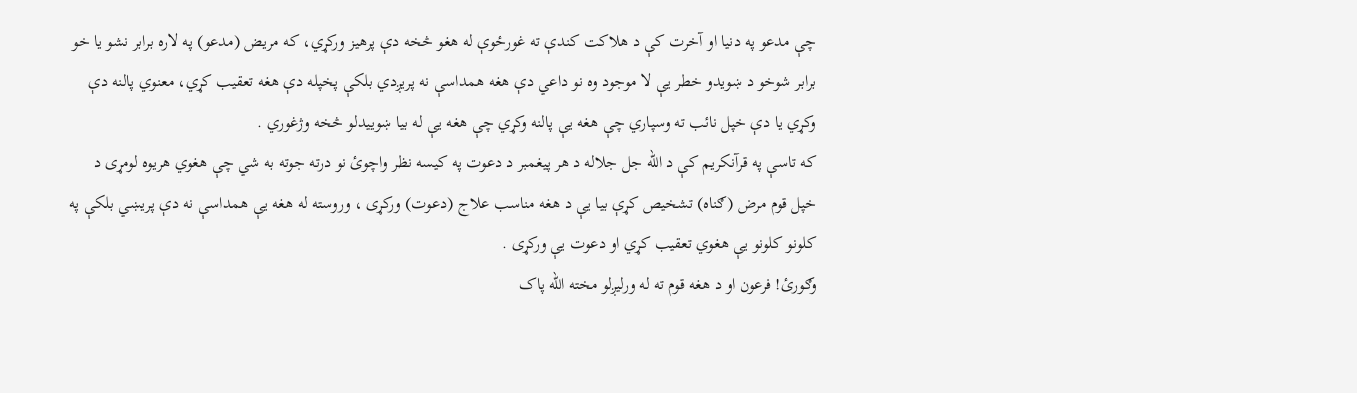چې مدعو په دنيا او آخرت کې د هلاکت کندې ته غورځوې له هغو څخه دې پرهيز ورکړي، که مريض (مدعو) په لاره برابر نشو يا خو برابر شوخو د ښويدو خطر يې لا موجود وه نو داعي دې هغه همداسې نه پريږدي بلکې پخپله دې هغه تعقيب کړي، معنوي پالنه دې وکړي يا دې خپل نائب ته وسپاري چې هغه يې پالنه وکړي چې هغه يې له بيا ښوييدلو څخه وژغوري .
که تاسې په قرآنکريم کې د الله جل جلاله د هر پيغمبر د دعوت په کيسه نظر واچوئ نو درته جوته به شي چې هغوي هريوه لومړی د خپل قوم مرض (ګناه) تشخيص کړې بيا يې د هغه مناسب علاج (دعوت) ورکړی ، وروسته له هغه يې همداسې نه دې پريښي بلکې په کلونو کلونو يې هغوي تعقيب کړي او دعوت يې ورکړی .
وګورئ! فرعون او د هغه قوم ته له ورليږلو مخته الله پاک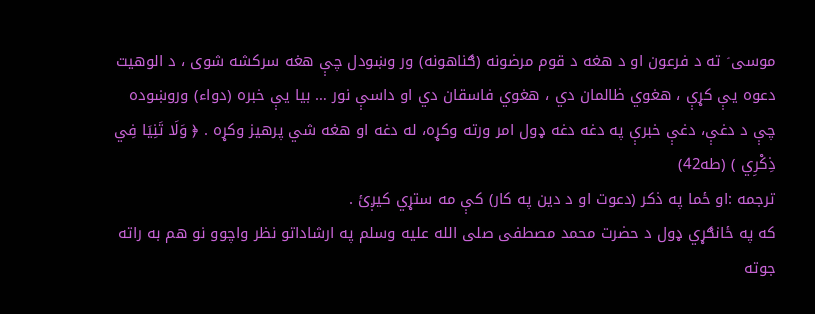موسی ؑ ته د فرعون او د هغه د قوم مرضونه (ګناهونه) ور وښودل چې هغه سرکشه شوی ، د الوهيت دعوه يې کړې ، هغوي ظالمان دي ، هغوي فاسقان دي او داسې نور … بيا يې خبره (دواء) وروښوده چې د دغې، دغې خبرې په دغه دغه ډول امر ورته وکړه، له دغه او هغه شي پرهيز وکړه . ﴿ وَلَا تَنِيَا فِي ذِكْرِي ) (طه42)
ترجمه :او ځما په ذکر (دعوت او د دين په کار) کې مه ستړي کيږئ .
که په ځانګړي ډول د حضرت محمد مصطفی صلى الله عليه وسلم په ارشاداتو نظر واچوو نو هم به راته جوته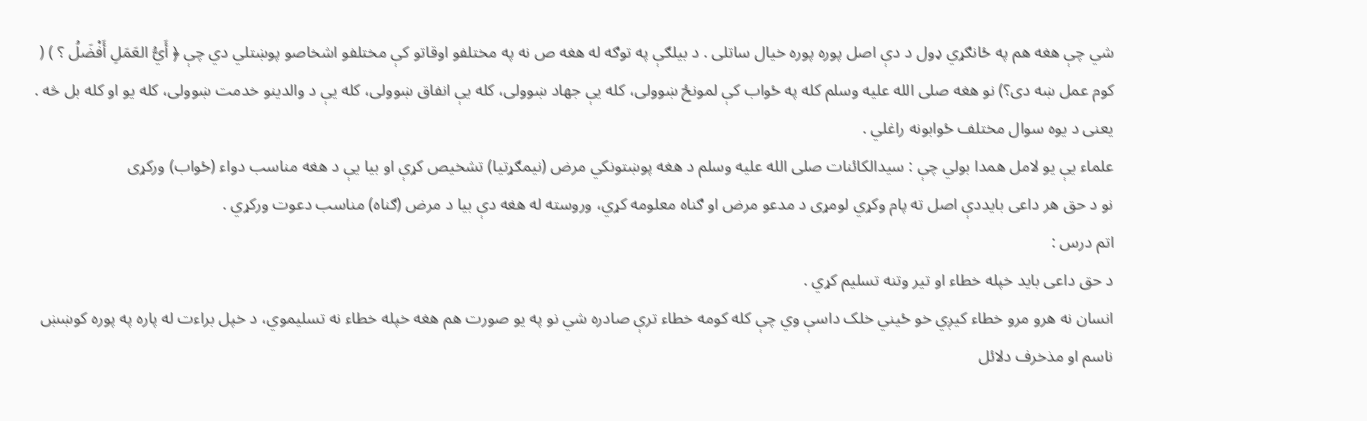شي چې هغه هم په ځانګړي ډول د دې اصل پوره پوره خيال ساتلی . د بيلګې په توګه له هغه ص نه په مختلفو اوقاتو کې مختلفو اشخاصو پوښتلي دي چې ﴿ أَيُّ العَمَلِ أَفْضَلُ ؟ ) ( کوم عمل ښه دی؟) نو هغه صلى الله عليه وسلم کله په ځواب کې لمونځ ښوولی، کله يې جهاد ښوولی، کله يې انفاق ښوولی، کله يې د والدينو خدمت ښوولی، کله يو او کله بل څه . يعنی د يوه سوال مختلف ځوابونه راغلي .
علماء يې يو لامل همدا بولي چې : سيدالکائنات صلى الله عليه وسلم د هغه پوښتونکي مرض (نيمګړتيا) تشخيص کړې او بيا يې د هغه مناسب دواء (ځواب) ورکړی
نو د حق هر داعی بايددې اصل ته پام وکړي لومړی د مدعو مرض او ګناه معلومه کړي، وروسته له هغه دې بيا د مرض (ګناه) مناسب دعوت ورکړي .
اتم درس :
د حق داعی بايد خپله خطاء او تير وتنه تسليم کړي .
انسان نه هرو مرو خطاء کيږي خو ځيني خلک داسې وي چې کله کومه خطاء ترې صادره شي نو په يو صورت هم هغه خپله خطاء نه تسليموي، د خپل براءت له پاره په پوره کوښښ ناسم او مذخرف دلائل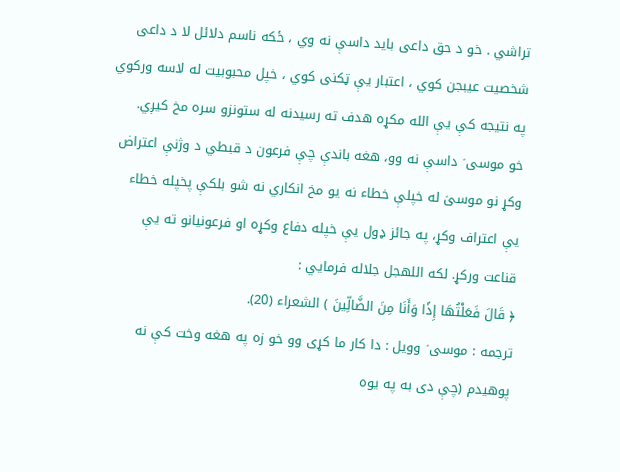تراشي . خو د حق داعی بايد داسې نه وي ، ځکه ناسم دلائل لا د داعی شخصيت عيبجن کوي ، اعتبار يې ټکنی کوي ، خپل محبوبيت له لاسه ورکوي په نتيجه کې يې الله مکړه هدف ته رسيدنه له ستونزو سره مخ کيږي.
خو موسی ؑ داسې نه وو، هغه باندې چې فرعون د قبطي د وژنې اعتراض وکړ نو موسیؑ له خپلې خطاء نه يو مخ انکاري نه شو بلکې پخپله خطاء يې اعتراف وکړ، په جائز ډول يې خپله دفاع وکړه او فرعونيانو ته يې قناعت ورکړ. لکه اللهجل جلاله فرمايي :
﴿ قَالَ فَعَلْتُهَا إِذًا وَأَنَا مِنَ الضَّالِّينَ ) الشعراء (20).
ترجمه : موسی ؑ وويل : دا کار ما کړی وو خو زه په هغه وخت کې نه پوهيدم (چې دی به په يوه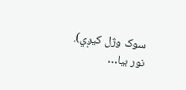سوک وژل کيږي).
نور بیا…